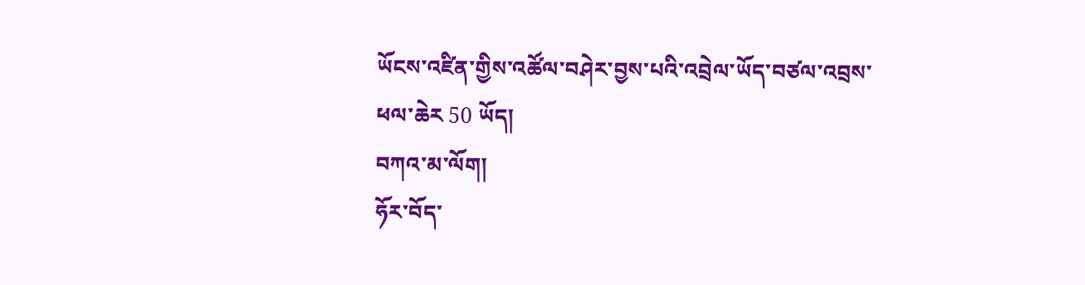ཡོངས་འཛིན་གྱིས་འཚོལ་བཤེར་བྱས་པའི་འབྲེལ་ཡོད་བཙལ་འབྲས་ཕལ་ཆེར 50 ཡོད།
བཀའ་མ་ལོག།
ཧོར་བོད་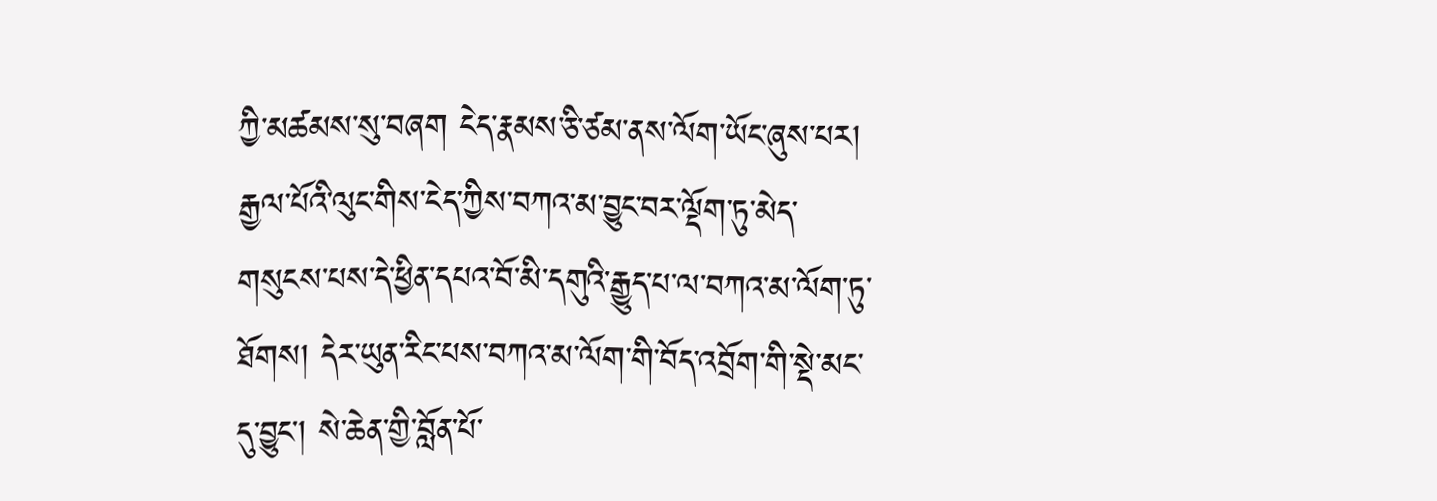ཀྱི་མཚམས་སུ་བཞག ངེད་རྣམས་ཅི་ཙམ་ནས་ལོག་ཡོང་ཞུས་པར། རྒྱལ་པོའི་ལུང་གིས་ངེད་ཀྱིས་བཀའ་མ་བྱུང་བར་ལྡོག་ཏུ་མེད་གསུངས་པས་དེ་ཕྱིན་དཔའ་བོ་མི་དགུའི་རྒྱུད་པ་ལ་བཀའ་མ་ལོག་ཏུ་ཐོགས། དེར་ཡུན་རིང་པས་བཀའ་མ་ལོག་གི་བོད་འབྲོག་གི་སྡེ་མང་དུ་བྱུང་། སེ་ཆེན་གྱི་བློན་པོ་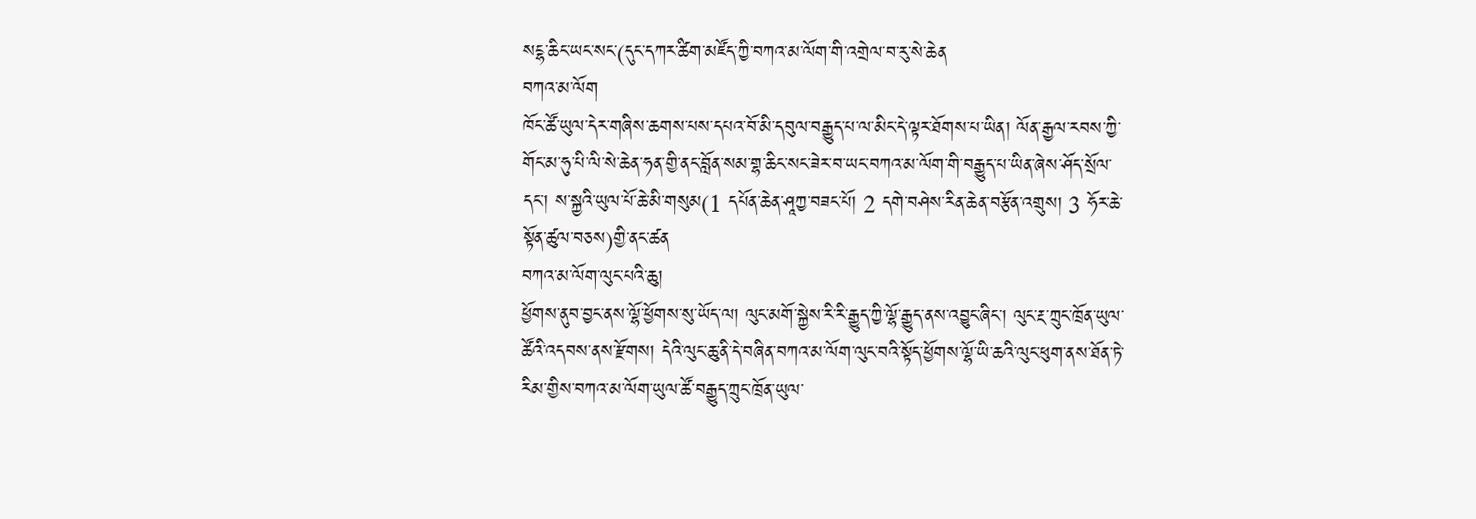སངྷ་ཆིང་ཡང་སང་(དུང་དཀར་ཚིག་མཛོད་ཀྱི་བཀའ་མ་ལོག་གི་འགྲེལ་བ་རུ་སེ་ཆེན
བཀའ་མ་ལོག
ཁོང་ཚོ་ཡུལ་དེར་གཞིས་ཆགས་པས་དཔའ་བོ་མི་དབུལ་བརྒྱུད་པ་ལ་མིང་དེ་ལྟར་ཐོགས་པ་ཡིན། ལོན་རྒྱལ་རབས་ཀྱི་གོང་མ་ཧུ་པི་ལི་སེ་ཆེན་ཧན་གྱི་ནང་བློན་སམ་གྷ་ཆིང་སང་ཟེར་བ་ཡང་བཀའ་མ་ལོག་གི་བརྒྱུད་པ་ཡིན་ཞེས་ཤོད་སྲོལ་དང་། ས་སྐྱའི་ཡུལ་པོ་ཆེ་མི་གསུམ(1 དཔོན་ཆེན་ཤཱཀྱ་བཟང་པོ། 2 དགེ་བཤེས་རིན་ཆེན་བརྩོན་འགྲུས། 3 ཧོར་ཆེ་སྟོན་ཚུལ་བཅས)གྱི་ནང་ཚན
བཀའ་མ་ལོག་ལུང་པའི་ཆུ།
ཕྱོགས་ནུབ་བྱང་ནས་ལྷོ་ཕྱོགས་སུ་ཡོད་ལ། ལུང་མགོ་སྐྱེས་རི་རི་རྒྱུད་ཀྱི་ལྷོ་རྒྱུད་ནས་འབྱུང་ཞིང་། ལུང་རྔ་ཀྲུང་ཁྲོན་ཡུལ་ཚོའི་འདབས་ནས་རྫོགས། དེའི་ལུང་ཆུ་ནི་དེ་བཞིན་བཀའ་མ་ལོག་ལུང་བའི་སྟོད་ཕྱོགས་ལྷོ་ཡི་ཆའི་ལུང་ཕུག་ནས་ཐོན་ཏེ་རིམ་གྱིས་བཀའ་མ་ལོག་ཡུལ་ཚོ་བརྒྱུད་ཀྲུང་ཁྲོན་ཡུལ་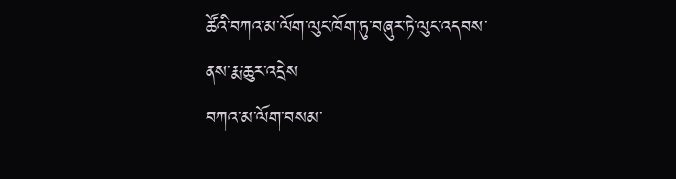ཚོའི་བཀའ་མ་ལོག་ལུང་ཁོག་ཏུ་བཞུར་ཏེ་ལུང་འདབས་ནས་རྨ་ཆུར་འདྲེས
བཀའ་མ་ལོག་བསམ་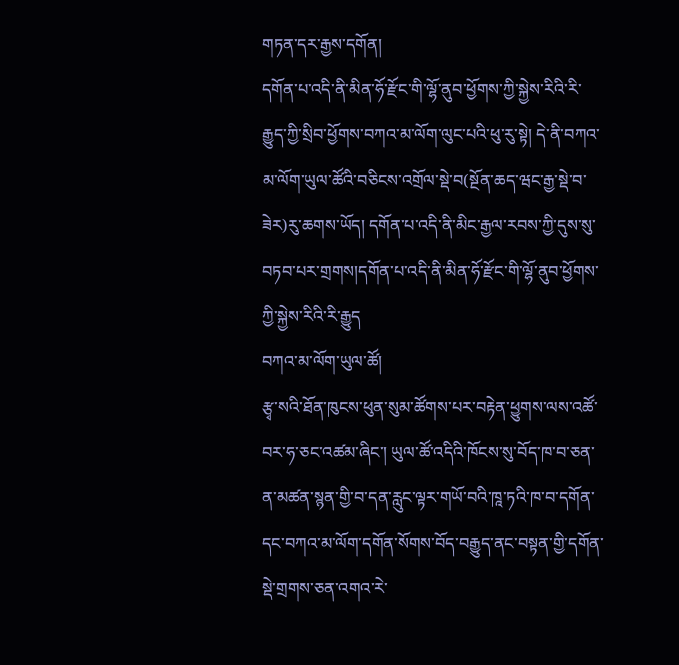གཏན་དར་རྒྱས་དགོན།
དགོན་པ་འདི་ནི་མིན་ཧོ་རྫོང་གི་ལྷོ་ནུབ་ཕྱོགས་ཀྱི་སྐྱེས་རིའི་རི་རྒྱུད་ཀྱི་སྲིབ་ཕྱོགས་བཀའ་མ་ལོག་ལུང་པའི་ཕུ་རུ་སྟེ། དེ་ནི་བཀའ་མ་ལོག་ཡུལ་ཚོའི་བཅིངས་འགྲོལ་སྡེ་བ(སྔོན་ཆད་ཝང་རྒྱ་སྡེ་བ་ཟེར)རུ་ཆགས་ཡོད། དགོན་པ་འདི་ནི་མིང་རྒྱལ་རབས་ཀྱི་དུས་སུ་བཏབ་པར་གྲགས།དགོན་པ་འདི་ནི་མིན་ཧོ་རྫོང་གི་ལྷོ་ནུབ་ཕྱོགས་ཀྱི་སྐྱེས་རིའི་རི་རྒྱུད
བཀའ་མ་ལོག་ཡུལ་ཚོ།
རྩྭ་སའི་ཐོན་ཁུངས་ཕུན་སུམ་ཚོགས་པར་བརྟེན་ཕྱུགས་ལས་འཚོ་བར་ཧ་ཅང་འཚམ་ཞིང་། ཡུལ་ཚོ་འདིའི་ཁོངས་སུ་བོད་ཁ་བ་ཅན་ན་མཚན་སྙན་གྱི་བ་དན་རླུང་ལྟར་གཡོ་བའི་ཁཱ་ཏའི་ཁ་བ་དགོན་དང་བཀའ་མ་ལོག་དགོན་སོགས་བོད་བརྒྱུད་ནང་བསྟན་གྱི་དགོན་སྡེ་གྲགས་ཅན་འགའ་རེ་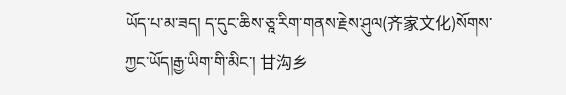ཡོད་པ་མ་ཟད། ད་དུང་ཆིས་ཅཱ་རིག་གནས་རྗེས་ཤུལ(齐家文化)སོགས་ཀྱང་ཡོད།རྒྱ་ཡིག་གི་མིང་། 甘沟乡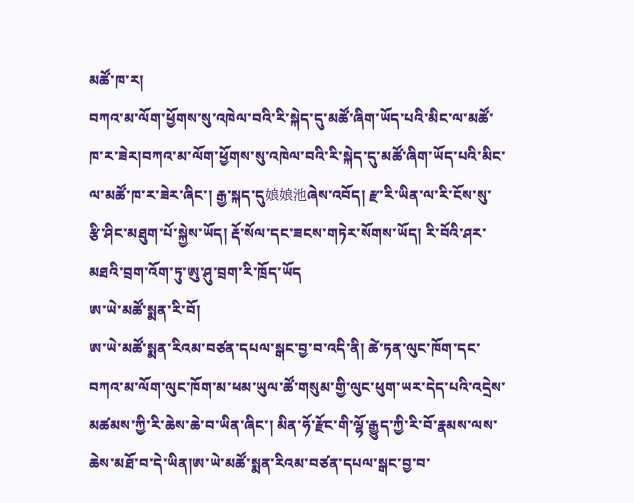མཚོ་ཁ་ར།
བཀའ་མ་ལོག་ཕྱོགས་སུ་འཁེལ་བའི་རི་སྐེད་དུ་མཚོ་ཞིག་ཡོད་པའི་མིང་ལ་མཚོ་ཁ་ར་ཟེར།བཀའ་མ་ལོག་ཕྱོགས་སུ་འཁེལ་བའི་རི་སྐེད་དུ་མཚོ་ཞིག་ཡོད་པའི་མིང་ལ་མཚོ་ཁ་ར་ཟེར་ཞིང་། རྒྱ་སྐད་དུ娘娘池ཞེས་འབོད། རྫ་རི་ཡིན་ལ་རི་ངོས་སུ་རྩི་ཤིང་མཐུག་པོ་སྐྱེས་ཡོད། རྡོ་སོལ་དང་ཟངས་གཏེར་སོགས་ཡོད། རི་བོའི་ཤར་མཐའི་བྲག་འོག་ཏུ་ཨུ་ཤུ་བྲག་རི་ཁྲོད་ཡོད
ཨ་ཡེ་མཚོ་སྨན་རི་བོ།
ཨ་ཡེ་མཚོ་སྨན་རིའམ་བཙན་དཔལ་སྒང་བྱ་བ་འདི་ནི། ཚེ་ཏན་ལུང་ཁོག་དང་བཀའ་མ་ལོག་ལུང་ཁོག་མ་ཕམ་ཡུལ་ཚོ་གསུམ་གྱི་ལུང་ཕུག་ཡར་དེད་པའི་འདྲེས་མཚམས་ཀྱི་རི་ཆེས་ཆེ་བ་ཡིན་ཞིང་། མིན་ཧོ་རྫོང་གི་ལྷོ་རྒྱུད་ཀྱི་རི་བོ་རྣམས་ལས་ཆེས་མཐོ་བ་དེ་ཡིན།ཨ་ཡེ་མཚོ་སྨན་རིའམ་བཙན་དཔལ་སྒང་བྱ་བ་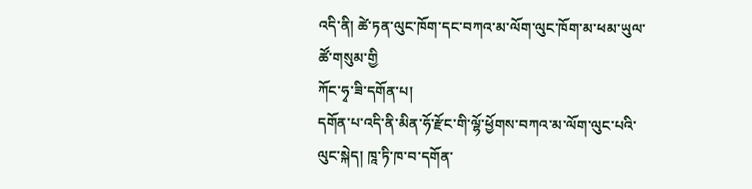འདི་ནི། ཚེ་ཏན་ལུང་ཁོག་དང་བཀའ་མ་ལོག་ལུང་ཁོག་མ་ཕམ་ཡུལ་ཚོ་གསུམ་གྱི
ཀོང་ཧྭ་ཟི་དགོན་པ།
དགོན་པ་འདི་ནི་མིན་ཧོ་རྫོང་གི་ལྷོ་ཕྱོགས་བཀའ་མ་ལོག་ལུང་པའི་ལུང་སྐེད། ཁཱ་ཏི་ཁ་བ་དགོན་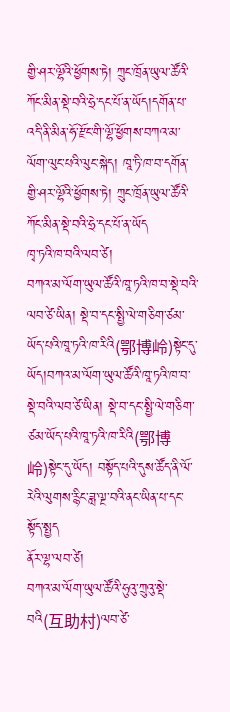གྱི་ཤར་ལྷོའི་ཕྱོགས་ཏེ། ཀྲུང་ཁྲོན་ཡུལ་ཚོའི་ཀོང་མིན་སྡེ་བའི་ཧྲེ་དང་པོ་ན་ཡོད།དགོན་པ་འདི་ནི་མིན་ཧོ་རྫོང་གི་ལྷོ་ཕྱོགས་བཀའ་མ་ལོག་ལུང་པའི་ལུང་སྐེད། ཁཱ་ཏི་ཁ་བ་དགོན་གྱི་ཤར་ལྷོའི་ཕྱོགས་ཏེ། ཀྲུང་ཁྲོན་ཡུལ་ཚོའི་ཀོང་མིན་སྡེ་བའི་ཧྲེ་དང་པོ་ན་ཡོད
ཁྭ་ཏའི་ཁ་བའི་ལབ་ཙེ།
བཀའ་མ་ལོག་ཡུལ་ཚོའི་ཁཱ་ཏའི་ཁ་བ་སྡེ་བའི་ལབ་ཙེ་ཡིན། སྡེ་བ་དང་སྤྱི་ལེ་གཅིག་ཙམ་ཡོད་པའི་ཁཱ་ཏའི་ཁ་རིའི(鄂博岭)སྟེང་དུ་ཡོད།བཀའ་མ་ལོག་ཡུལ་ཚོའི་ཁཱ་ཏའི་ཁ་བ་སྡེ་བའི་ལབ་ཙེ་ཡིན། སྡེ་བ་དང་སྤྱི་ལེ་གཅིག་ཙམ་ཡོད་པའི་ཁཱ་ཏའི་ཁ་རིའི(鄂博岭)སྟེང་དུ་ཡོད། བསྟོད་པའི་དུས་ཚོད་ནི་ལོ་རེའི་ལུགས་རྙིང་ཟླ་ལྔ་བའི་ནང་ཡིན་པ་དང་སྟོད་སྤྱད
ནོར་ལྷ་ལབ་ཙེ།
བཀའ་མ་ལོག་ཡུལ་ཚོའི་ཧུའུ་ཀྲུའུ་སྡེ་བའི(互助村)ལབ་ཙེ་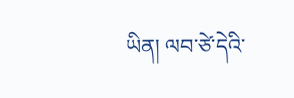ཡིན། ལབ་ཙེ་དེའི་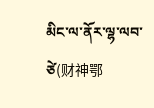མིང་ལ་ནོར་ལྷ་ལབ་ཙེ(财神鄂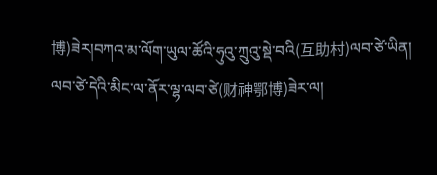博)ཟེར།བཀའ་མ་ལོག་ཡུལ་ཚོའི་ཧུའུ་ཀྲུའུ་སྡེ་བའི(互助村)ལབ་ཙེ་ཡིན། ལབ་ཙེ་དེའི་མིང་ལ་ནོར་ལྷ་ལབ་ཙེ(财神鄂博)ཟེར་ལ།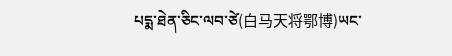པདྨ་ཐེན་ཅིང་ལབ་ཙེ(白马天将鄂博)ཡང་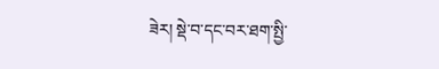ཟེར། སྡེ་བ་དང་བར་ཐག་སྤྱི་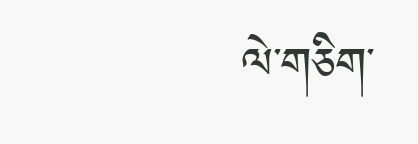ལེ་གཅིག་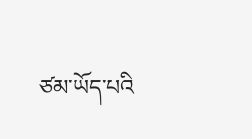ཙམ་ཡོད་པའི